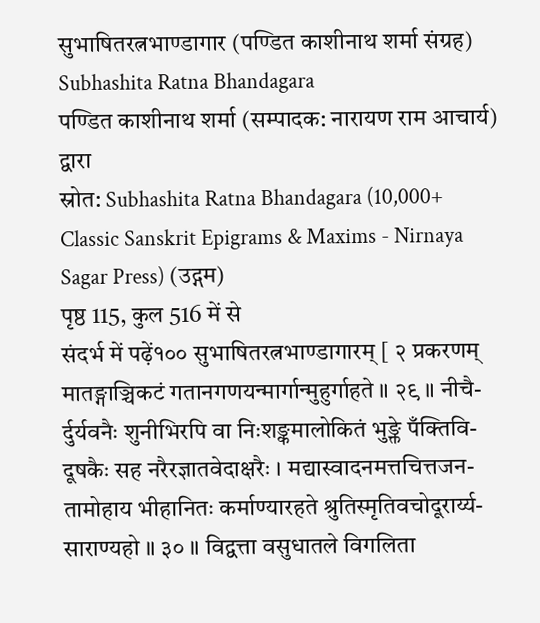सुभाषितरत्नभाण्डागार (पण्डित काशीनाथ शर्मा संग्रह)
Subhashita Ratna Bhandagara
पण्डित काशीनाथ शर्मा (सम्पादक: नारायण राम आचार्य) द्वारा
स्रोत: Subhashita Ratna Bhandagara (10,000+ Classic Sanskrit Epigrams & Maxims - Nirnaya Sagar Press) (उद्गम)
पृष्ठ 115, कुल 516 में से
संदर्भ में पढ़ें१०० सुभाषितरत्नभाण्डागारम् [ २ प्रकरणम्
मातङ्गाञ्चिकटं गतानगणयन्मार्गान्मुहुर्गाहते ॥ २९ ॥ नीचै- र्दुर्यवनैः शुनीभिरपि वा निःशङ्कमालोकितं भुङ्क्ते पँक्तिवि- दूषकैः सह नरैरज्ञातवेदाक्षरैः । मद्यास्वादनमत्तचित्तजन- तामोहाय भीहानितः कर्माण्यारहते श्रुतिस्मृतिवचोदूरार्य्य- साराण्यहो ॥ ३० ॥ विद्वत्ता वसुधातले विगलिता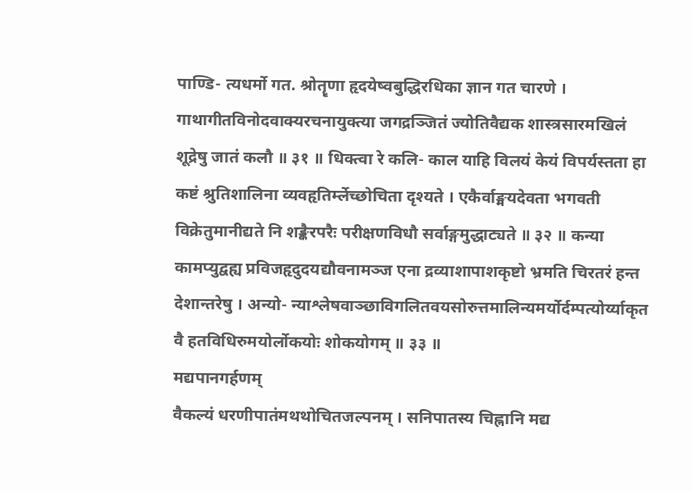पाण्डि- त्यधर्मो गत. श्रोतॄणा हृदयेष्वबुद्धिरधिका ज्ञान गत चारणे । गाथागीतविनोदवाक्यरचनायुक्त्या जगद्रञ्जितं ज्योतिवैद्यक शास्त्रसारमखिलं शूद्रेषु जातं कलौ ॥ ३१ ॥ धिक्त्वा रे कलि- काल याहि विलयं केयं विपर्यस्तता हा कष्टं श्रुतिशालिना व्यवहृतिर्म्लेच्छोचिता दृश्यते । एकैर्वाङ्मयदेवता भगवती विक्रेतुमानीद्यते नि शङ्कैरपरैः परीक्षणविधौ सर्वाङ्गमुद्धाट्यते ॥ ३२ ॥ कन्या कामप्युद्वह्य प्रविजहृदुदयद्यौवनामञ्ज एना द्रव्याशापाशकृष्टो भ्रमति चिरतरं हन्त देशान्तरेषु । अन्यो- न्याश्लेषवाञ्छाविगलितवयसोरुत्तमालिन्यमर्योर्दम्पत्योर्य्याकृत वै हतविधिरुमयोर्लोकयोः शोकयोगम् ॥ ३३ ॥
मद्यपानगर्हणम्
वैकल्यं धरणीपातंमथथोचितजल्पनम् । सनिपातस्य चिह्नानि मद्य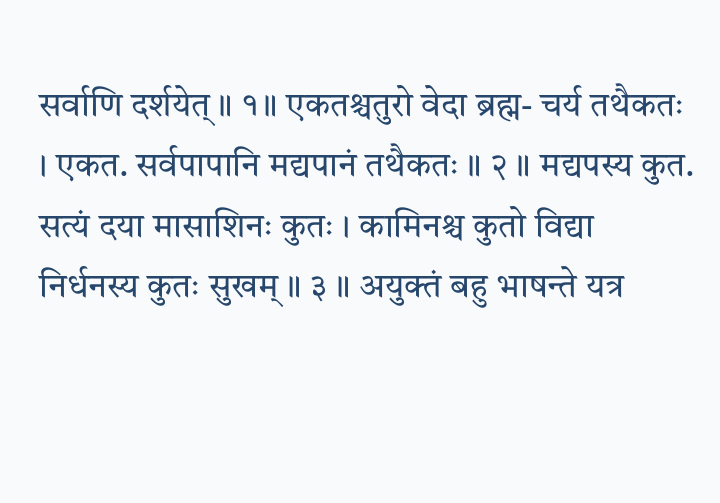सर्वाणि दर्शयेत् ॥ १॥ एकतश्चतुरो वेदा ब्रह्म- चर्य तथैकतः । एकत. सर्वपापानि मद्यपानं तथैकतः ॥ २ ॥ मद्यपस्य कुत. सत्यं दया मासाशिनः कुतः । कामिनश्च कुतो विद्या निर्धनस्य कुतः सुखम् ॥ ३ ॥ अयुक्तं बहु भाषन्ते यत्र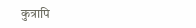कुत्रापि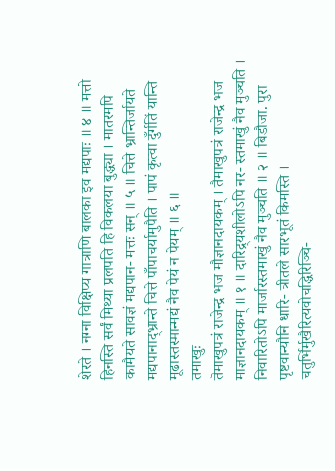शेरते । नग्ना विक्षिप्य गात्राणि बालका इव मद्यपाः ॥ ४ ॥ मत्तो हिनस्ति सर्वं मिथ्या प्रलपति हि विकलया बुद्ध्या । मातरमपि कामैयते सावज्ञं मद्यपान- मत्तः सन् ॥ ५ ॥ चित्ते भ्रान्तिर्जायते मद्यपानाद्भ्रान्ते चित्ते पाँपाचर्यामुपैति । पापं कृत्वा दुँर्गतिं यान्ति मूढास्तस्मान्मद्यं नैव पेयं न पेयम् ॥ ६ ॥
तमाखुः
तॆमाखुपत्रं राजेन्द्र भज मौज्ञानदायकम् । तैमाखुपत्रं राजेन्द्र भज माज्ञानदायकम् ॥ १ ॥ दारिद्र्यशीलोऽपि नर- स्तमाखुं नैव मुञ्चति । निवारितोऽपि मार्जारस्तमाखुं नैव मुञ्चति ॥ २ ॥ बिडौजा. पुरा पृष्टवान्यौनि धारि- त्रीतले सारभूतं किमस्ति । चतुर्भिर्मुखैरित्यवोचद्धिरिञ्चि-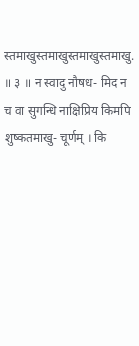स्तमाखुस्तमाखुस्तमाखुस्तमाखु. ॥ ३ ॥ न स्वादु नौषध- मिद न च वा सुगन्धि नाक्षिप्रिय किमपि शुष्कतमाखु- चूर्णम् । कि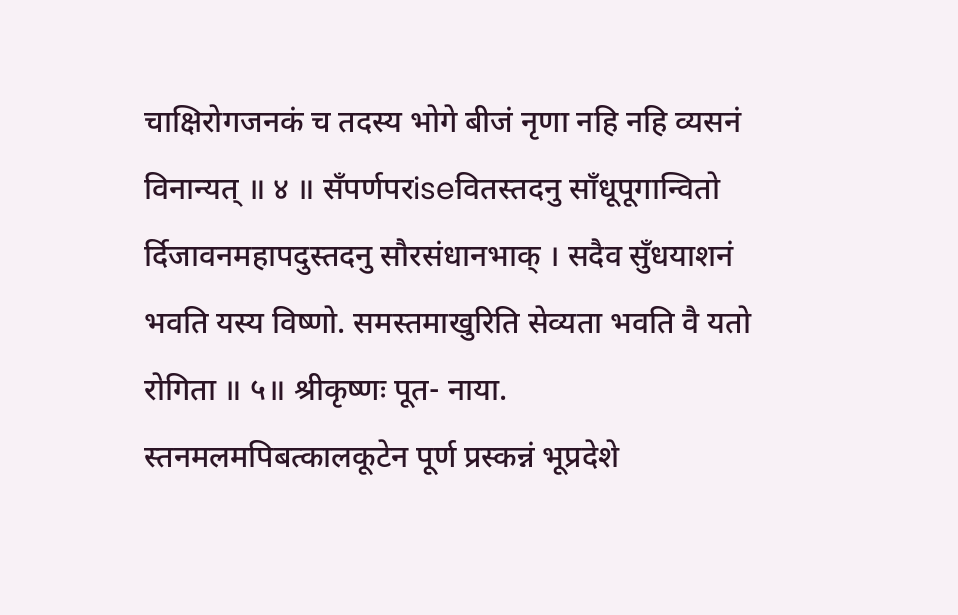चाक्षिरोगजनकं च तदस्य भोगे बीजं नृणा नहि नहि व्यसनं विनान्यत् ॥ ४ ॥ सँपर्णपरiseवितस्तदनु साँधूपूगान्वितो र्दिजावनमहापदुस्तदनु सौरसंधानभाक् । सदैव सुँधयाशनं भवति यस्य विष्णो. समस्तमाखुरिति सेव्यता भवति वै यतो रोगिता ॥ ५॥ श्रीकृष्णः पूत- नाया. स्तनमलमपिबत्कालकूटेन पूर्ण प्रस्कन्नं भूप्रदेशे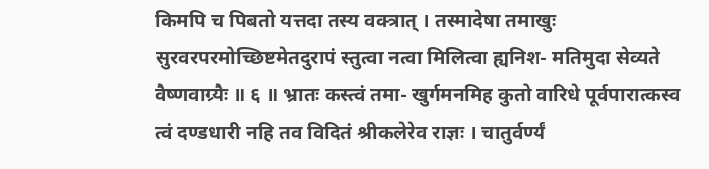किमपि च पिबतो यत्तदा तस्य वक्त्रात् । तस्मादेषा तमाखुः सुरवरपरमोच्छिष्टमेतदुरापं स्तुत्वा नत्वा मिलित्वा ह्यनिश- मतिमुदा सेव्यते वैष्णवाग्र्यैः ॥ ६ ॥ भ्रातः कस्त्वं तमा- खुर्गमनमिह कुतो वारिधे पूर्वपारात्कस्व त्वं दण्डधारी नहि तव विदितं श्रीकलेरेव राज्ञः । चातुर्वर्ण्यं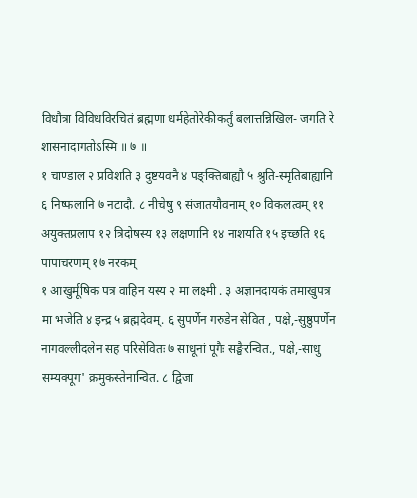विधौत्रा विविधविरचितं ब्रह्मणा धर्महेतोरेकीकर्तुं बलात्तन्निखिल- जगति रे शासनादागतोऽस्मि ॥ ७ ॥
१ चाण्डाल २ प्रविशति ३ दुष्टयवनै ४ पङ्क्तिबाह्यौ ५ श्रुति-स्मृतिबाह्यानि ६ निष्फलानि ७ नटादौ. ८ नीचेषु ९ संजातयौवनाम् १० विकलत्वम् ११ अयुक्तप्रलाप १२ त्रिदोषस्य १३ लक्षणानि १४ नाशयति १५ इच्छति १६ पापाचरणम् १७ नरकम्
१ आखुर्मूषिक पत्र वाहिन यस्य २ मा लक्ष्मी . ३ अज्ञानदायकं तमाखुपत्र मा भजेति ४ इन्द्र ५ ब्रह्मदेवम्. ६ सुपर्णेन गरुडेन सेवित , पक्षे,-सुष्ठुपर्णेन नागवल्लीदलेन सह परिसेवितः ७ साधूनां पूगैः सङ्घैरन्वित., पक्षे,-साधु सम्यक्पूग' क्रमुकस्तेनान्वित. ८ द्विजा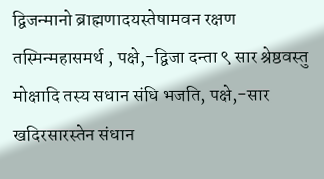द्विजन्मानो ब्राह्मणादयस्तेषामवन रक्षण तस्मिन्महासमर्थ , पक्षे,-द्विजा दन्ता ९ सार श्रेष्ठवस्तु मोक्षादि तस्य सधान संधि भजति, पक्षे,-सार खदिरसारस्तेन संधान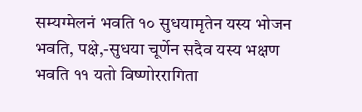सम्यग्मेलनं भवति १० सुधयामृतेन यस्य भोजन भवति, पक्षे,-सुधया चूर्णेन सदैव यस्य भक्षण भवति ११ यतो विष्णोररागिता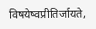विषयेष्वप्रीतिर्जायते,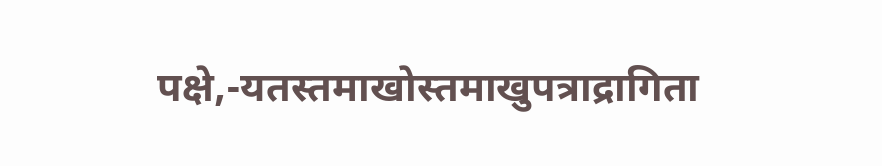पक्षे,-यतस्तमाखोस्तमाखुपत्राद्रागिता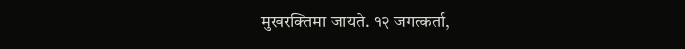मुखरक्तिमा जायते. १२ जगत्कर्ता,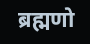ब्रह्मणो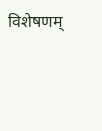विशेषणम्